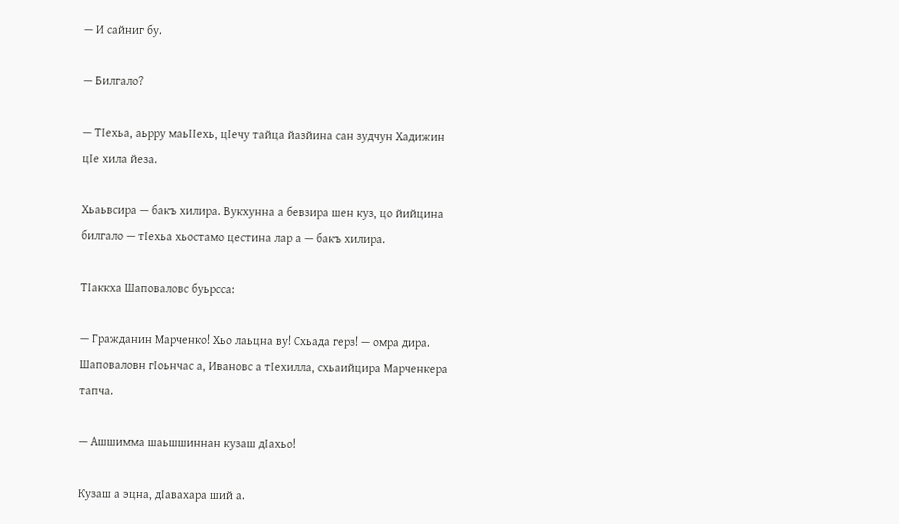— И сайниг бу.

— Билгало?

— ТIехьа, аьрру маьIIехь, цIечу тайца йазйина сан зудчун Хадижин цIе хила йеза.

Хьаьвсира — бакъ хилира. Вукхунна а бевзира шен куз, цо йийцина билгало — тIехьа хьостамо цестина лар а — бакъ хилира.

ТIаккха Шаповаловс буьрсса:

— Гражданин Марченко! Хьо лаьцна ву! Схьада герз! — омра дира. Шаповаловн гIоьнчас а, Ивановс а тIехилла, схьаийцира Марченкера тапча.

— Ашшимма шаьшшиннан кузаш дIахьо!

Кузаш а эцна, дIавахара ший а.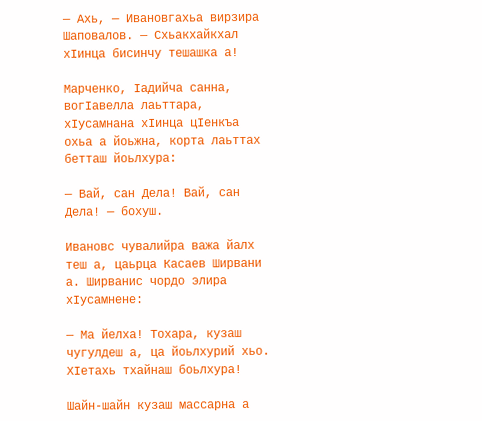— Ахь, — Ивановгахьа вирзира Шаповалов. — Схьакхайкхал хIинца бисинчу тешашка а!

Марченко, Iадийча санна, вогIавелла лаьттара, хIусамнана хIинца цIенкъа охьа а йоьжна, корта лаьттах бетташ йоьлхура:

— Вай, сан Дела! Вай, сан Дела! — бохуш.

Ивановс чувалийра важа йалх теш а, цаьрца Касаев Ширвани а. Ширванис чордо элира хIусамнене:

— Ма йелха! Тохара, кузаш чугулдеш а, ца йоьлхурий хьо. ХIетахь тхайнаш боьлхура!

Шайн-шайн кузаш массарна а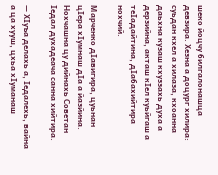шеко йоцчу билгалонашца девзира. Хезна а доцург хилира: суьдан кхел а хилаза, кхоанна даьхна кузаш кхуззахь духа а дерзийна, акташ кIел куьйгаш а теIадайтина, дIабахийтира нохчий.

Марченко дIавигира, цуьнан цIера хIумнаш дIа а йазйина. Нохчашна цу дийнахь Советан Iедал духадеача санна хийтира.

— ХIуъа делахь а, Iедалехь, вайна а ца хууш, цхьа хIуманаш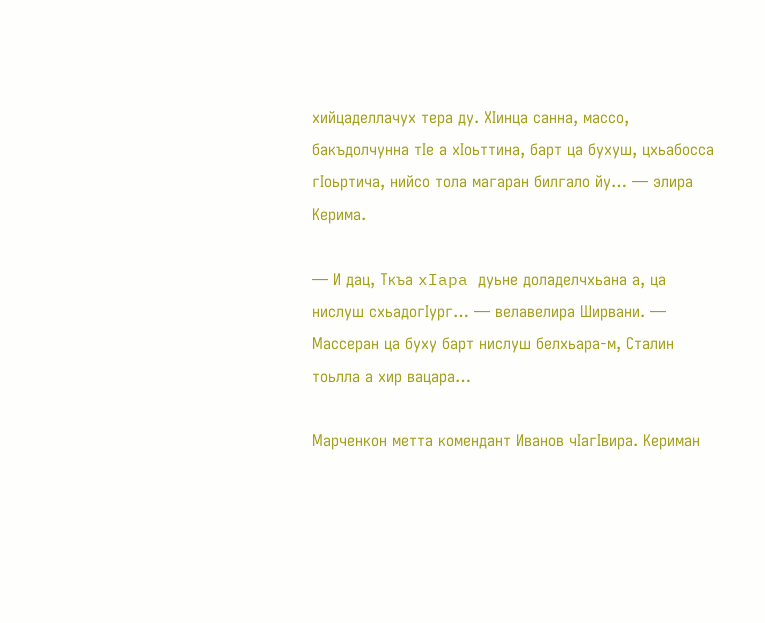хийцаделлачух тера ду. ХIинца санна, массо, бакъдолчунна тIе а хIоьттина, барт ца бухуш, цхьабосса гIоьртича, нийсо тола магаран билгало йу… — элира Керима.

— И дац, Ткъа xIapa дуьне доладелчхьана а, ца нислуш схьадогIург… — велавелира Ширвани. — Массеран ца буху барт нислуш белхьара-м, Сталин тоьлла а хир вацара…

Марченкон метта комендант Иванов чIагIвира. Кериман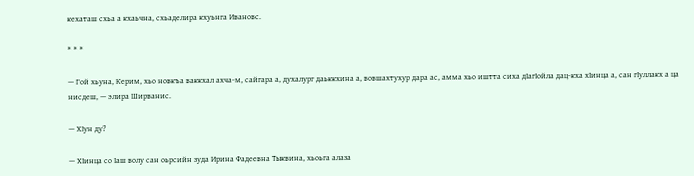кехаташ схьа а кхаьчна, схьаделира кхуьнга Ивановс.

* * *

— Гой хьуна, Керим, хьо новкъа ваккхал ахча-м, сайгара а, духалург даьккхина а, вовшахтухур дара ас, амма хьо иштта сиха дIагIойла дац-кха хIинца а, сан гIуллакх а ца нисдеш, — элира Ширванис.

— ХIун ду?

— ХIинца со Iаш волу сан оьрсийн зуда Ирина Фадеевна Тыквина, хьоьга алаза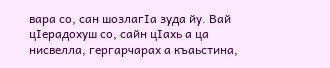вара со, сан шозлагIа зуда йу. Вай цIерадохуш со, сайн цIахь а ца нисвелла, гергарчарах а къаьстина,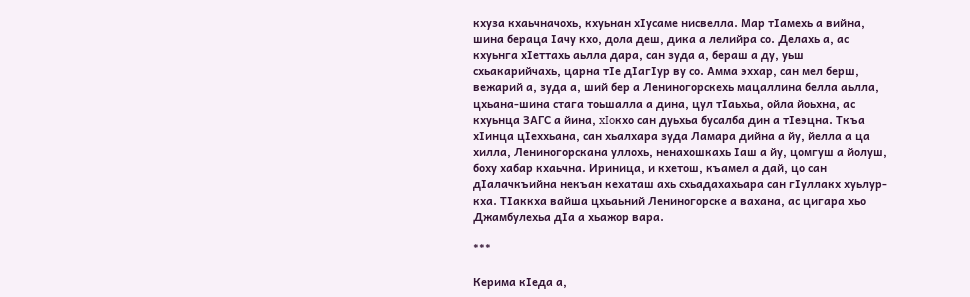кхуза кхаьчначохь, кхуьнан хIусаме нисвелла. Мар тIамехь а вийна, шина бераца Iачу кхо, дола деш, дика а лелийра со. Делахь а, ас кхуьнга хIеттахь аьлла дара, сан зуда а, бераш а ду, уьш схьакарийчахь, царна тIе дIагIур ву со. Амма эххар, сан мел берш, вежарий а, зуда а, ший бер а Лениногорскехь мацаллина белла аьлла, цхьана-шина стага тоьшалла а дина, цул тIаьхьа, ойла йоьхна, ас кхуьнца ЗАГС а йина, xIoкxo сан дуьхьа бусалба дин а тIеэцна. Ткъа хIинца цIеххьана, сан хьалхара зуда Ламара дийна а йу, йелла а ца хилла, Лениногорскана уллохь, ненахошкахь Iаш а йу, цомгуш а йолуш, боху хабар кхаьчна. Ириница, и кхетош, къамел а дай, цо сан дIалачкъийна некъан кехаташ ахь схьадахахьара сан гIуллакх хуьлур-кха. ТIаккха вайша цхьаьний Лениногорске а вахана, ас цигара хьо Джамбулехьа дIа а хьажор вара.

***

Керима кIеда а,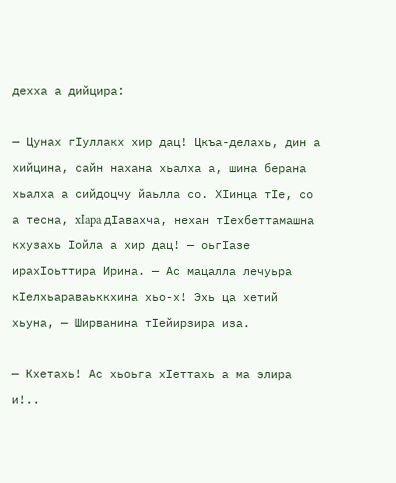дехха а дийцира:

— Цунах гIуллакх хир дац! Цкъа-делахь, дин а хийцина, сайн нахана хьалха а, шина берана хьалха а сийдоцчу йаьлла со. ХIинца тIе, со а тесна, xIapa дIавахча, нехан тIехбеттамашна кхузахь Iойла а хир дац! — оьгIазе ирахIоьттира Ирина. — Ас мацалла лечуьра кIелхьараваьккхина хьо-х! Эхь ца хетий хьуна, — Ширванина тIейирзира иза.

— Кхетахь! Ас хьоьга хIеттахь а ма элира и!..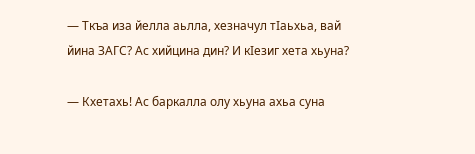— Ткъа иза йелла аьлла, хезначул тIаьхьа, вай йина ЗАГС? Ас хийцина дин? И кIезиг хета хьуна?

— Кхетахь! Ас баркалла олу хьуна ахьа суна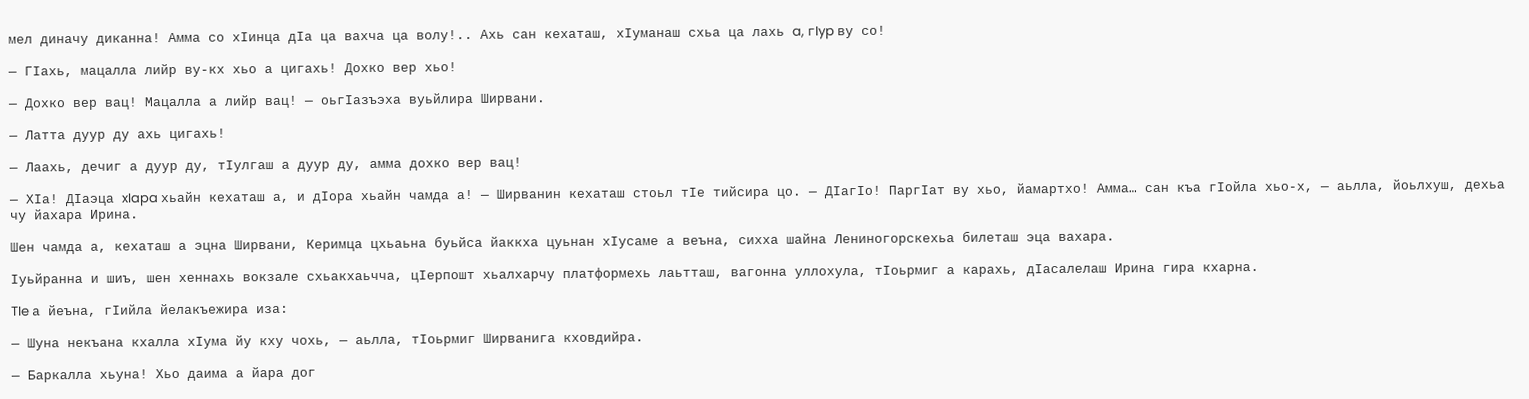мел диначу диканна! Амма со хIинца дIа ца вахча ца волу!.. Ахь сан кехаташ, хIуманаш схьа ца лахь a, гIyp ву со!

— ГIахь, мацалла лийр ву-кх хьо а цигахь! Дохко вер хьо!

— Дохко вер вац! Мацалла а лийр вац! — оьгIазъэха вуьйлира Ширвани.

— Латта дуур ду ахь цигахь!

— Лаахь, дечиг а дуур ду, тIулгаш а дуур ду, амма дохко вер вац!

— ХIа! ДIаэца xIapa хьайн кехаташ а, и дIора хьайн чамда а! — Ширванин кехаташ стоьл тIе тийсира цо. — ДIагIо! ПаргIат ву хьо, йамартхо! Амма… сан къа гIойла хьо-х, — аьлла, йоьлхуш, дехьа чу йахара Ирина.

Шен чамда а, кехаташ а эцна Ширвани, Керимца цхьаьна буьйса йаккха цуьнан хIусаме а веъна, сихха шайна Лениногорскехьа билеташ эца вахара.

Iуьйранна и шиъ, шен хеннахь вокзале схьакхаьчча, цIерпошт хьалхарчу платформехь лаьтташ, вагонна уллохула, тIоьрмиг а карахь, дIасалелаш Ирина гира кхарна.

TIe а йеъна, гIийла йелакъежира иза:

— Шуна некъана кхалла хIума йу кху чохь, — аьлла, тIоьрмиг Ширванига кховдийра.

— Баркалла хьуна! Хьо даима а йара дог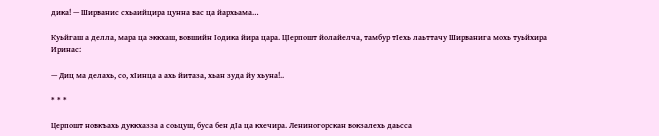дика! — Ширванис схьаийцира цунна вас ца йархьама…

Куьйгаш а делла, мара ца эккхаш, вовшийн Iодика йира цара. ЦIерпошт йолайелча, тамбур тIехь лаьттачу Ширванига мохь туьйхира Иринас:

— Диц ма делахь, со, хIинца а ахь йитаза, хьан зуда йу хьуна!..

* * *

Церпошт новкъахь дуккхазза а соьцуш, буса бен дIа ца кхечира. Лениногорскан вокзалехь даьсса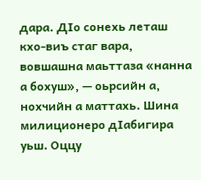дара. ДIо сонехь леташ кхо-виъ стаг вара, вовшашна маьттаза «нанна а бохуш», — оьрсийн а, нохчийн а маттахь. Шина милиционеро дIабигира уьш. Оццу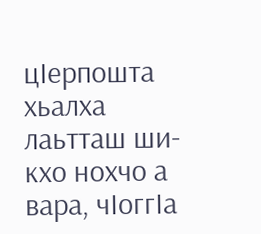цIерпошта хьалха лаьтташ ши-кхо нохчо а вара, чIоггIа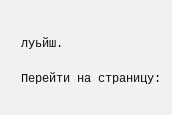луьйш.

Перейти на страницу: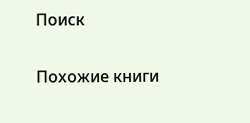Поиск

Похожие книги